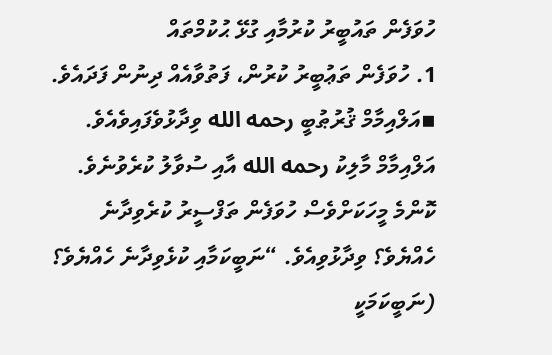ހުވަފެން ތައުބީރު ކުރުމާއި ގުޅޭ ޙުކުމްތައް
1. ހުވަފެން ތަޢުބީރު ކުރުން، ފަތުވާއެއް ދިނުން ފަދައެވެ.
▪އަލްއިމާމް ޤުރުޠުބީ رحمه الله ވިދާޅުވެފައިވެއެވެ.
އަލްއިމާމް މާލިކު رحمه الله އާއި ސުވާލު ކުރެވުނެވެ. ކޮންމެ މީހަކަށްވެސް ހުވަފެން ތަފްސީރު ކުރެވިދާނެ ހެއްޔެވެ؟ ވިދާޅުވިއެވެ. “ނަބީކަމާއި ކުޅެވިދާނެ ހެއްޔެވެ؟ (ނަބީކަމަކީ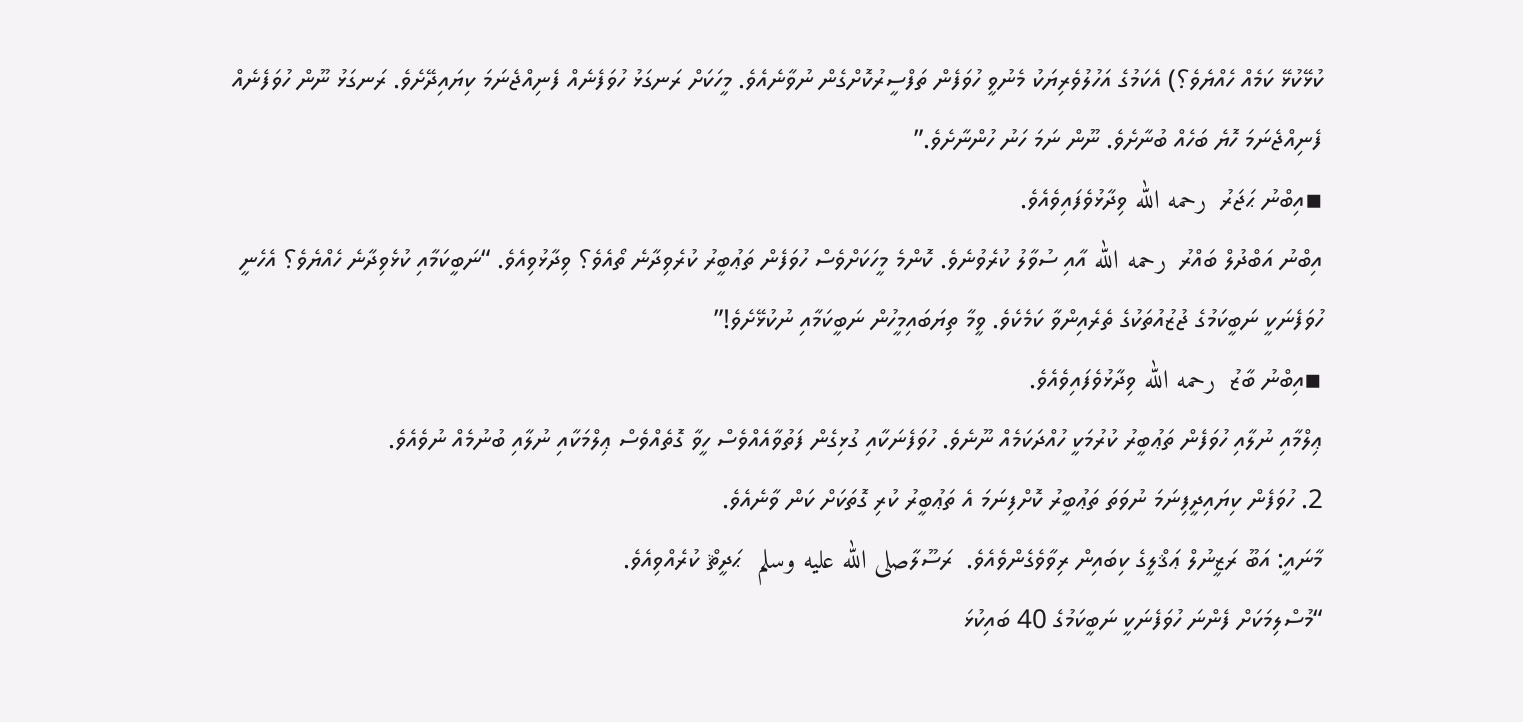ކުޅޭކުޅޭ ކަމެއް ހެއްޔެވެ؟) އެކަމުގެ އަހުލުވެރިޔަކު މެނުވީ ހުވަފެން ތަފްސީރުކޮށްގެން ނުވާނެއެވެ. މީހަކަށް ރަނގަޅު ހުވަފެނެއް ފެނިއްޖެނަމަ ކިޔައިދޭށެވެ. ރަނގަޅު ނޫން ހުވަފެނެއް ފެނިއްޖެނަމަ ހޮޔެ ބަހެއް ބުނާށެވެ. ނޫން ނަމަ ހަނު ހުންނާށެވެ.”
▪އިބްނު ޙަޖަރު  رحمه الله ވިދާޅުވެފައިވެއެވެ.
އިބްނު އަބްދުލް ބައްރު  رحمه الله އާއި ސުވާލު ކުރެވުނެވެ. ކޮންމެ މީހަކަށްވެސް ހުވަފެން ތަޢުބީރު ކުރެވިދާނެ ތޯއެވެ؟ ވިދާޅުވިއެވެ. “ނަބީކަމާއި ކުޅެވިދާނެ ހެއްޔެވެ؟ އެހެނީ ހުވަފެނަކީ ނަބީކަމުގެ ޖުޒުއުތަކުގެ ތެރެއިންވާ ކަމެކެވެ. ވީމާ ތިޔަބައިމީހުން ނަބީކަމާއި ނުކުޅޭށެވެ!”
▪އިބްނު ބާޒު  رحمه الله ވިދާޅުވެފައިވެއެވެ.
ޢިލްމާއި ނުލާއި ހުވަފެން ތަޢުބީރު ކުރުމަކީ ހުއްދަކަމެއް ނޫނެވެ. ހުވަފެނަކާއި ގުޅިގެން ފަތުވާއެއްވެސް ހީވާ ގޮތެއްވެސް ޢިލްމަކާއި ނުލާއި ބުނުމެއް ނުވެއެވެ.
2. ހުވަފެން ކިޔައިދީފިނަމަ ނުވަތަ ތަޢުބީރު ކޮށްފިނަމަ އެ ތަޢުބީރު ކުރި ގޮތަކަށް ކަން ވާނެއެވެ.
މާނައީ: އަބޫ ރަޒީނުލް ޢަޤްލީގެ ކިބައިން ރިވާވެގެންވެއެވެ.  ރަސޫލާصلى الله عليه وسلم  ޙަދީޘް ކުރެއްވިއެވެ.
“މުސްލިމަކަށް ފެންނަ ހުވަފެނަކީ ނަބީކަމުގެ 40 ބައިކުޅަ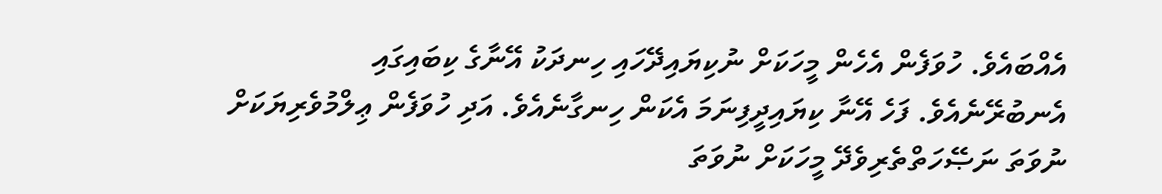އެއްބައެވެ. ހުވަފެން އެހެން މީހަކަށް ނުކިޔައިދޭހައި ހިނދަކު އޭނާގެ ކިބައިގައި އެނބުރޭނެއެވެ. ފަހެ އޭނާ ކިޔައިދީފިނަމަ އެކަން ހިނގާނެއެވެ. އަދި ހުވަފެން ޢިލްމުވެރިޔަކަށް  ނުވަތަ ނަޞޭހަތްތެރިވެދޭ މީހަކަށް ނުވަތަ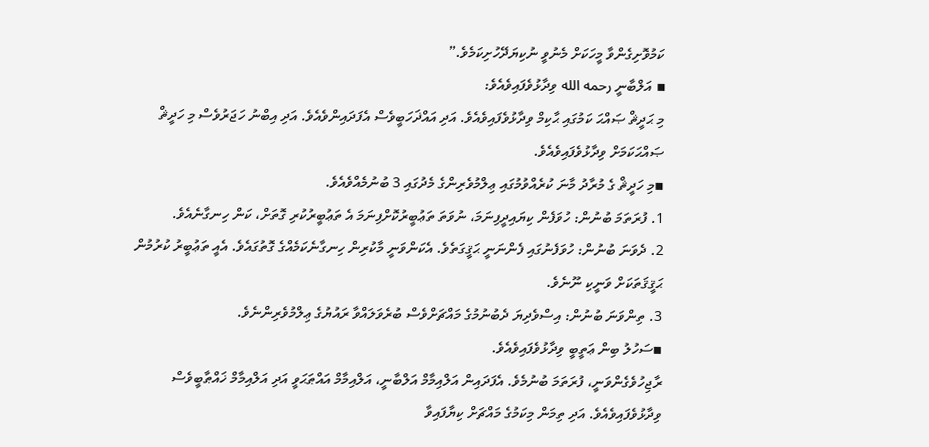ކަމުވޮށިގެންވާ މީހަކަށް މެނުވީ ނުކިޔަދޭހުށިކަމެވެ.”
▪ އަލްބާނީ رحمه الله ވިދާޅުވެފައިވެއެވެ:
މި ޙަދީޘް ޞައްޙަ ކަމުގައި ޙާކިމް ވިދާޅުވެފައިވެއެވެ. އަދި އައްޛަހަބީވެސް އެފަދައިންވެއެވެ. އަދި އިބްނު ހަޖަރުވެސް މި ހަދީޘް ޞައްޙަކަމަށް ވިދާޅުވެފައިވެއެވެ.
▪މި ހަދީޘް ގެ މުރާދު މާނަ ކުރެއްވުމުގައި ޢިލްމުވެރިންގެ މެދުގައި 3 ބުނުމެއްވެއެވެ.
1. ފުރަތަމަ ބުނުން: ހުވަފެން ކިޔައިދީފިނަމަ، ނުވަތަ ތަޢުބީރުކޮށްފިނަމަ އެ ތަޢުބީރުކުރި ގޮތަށް، ކަން ހިނގާނެއެވެ.
2. ދެވަނަ ބުނުން: ހުވަފެނުގައި ފެންނަނީ ޙަޤީގަތެވެ. އެކަންވަނީ މާކުރިން ހިނގާނެކަމެއްގެ ގޮތުގައެވެ. އެއީ ތަޢުބީރު ކުރުމުން ޙަޤީޤަތަކަށް ވަނީކި ނޫނެވެ.
3. ތިންވަނަ ބުނުން: އިސްވެދިޔަ ދެބުނުމުގެ މައްޗަށްވެސް ބުރެވަލައްވާ ރައުޔުގެ ޢިލްމުވެރިންނެވެ.
▪ސަހުލު ބިން ޢަތީބީ ވިދާޅުވެފައިވެއެވެ.
ރާޖިހުވެގެންވަނީ، ފުރަތަމަ ބުނުމެވެ. އެފަދައިން އަލްއިމާމް އަލްބާނީ، އަލްއިމާމް އައްޠަޙަވީ އަދި އަލްއިމާމް ޚައްޠާބީވެސް ވިދާޅުވެފައިވެއެވެ. އަދި ތިމަން މިކަމުގެ މައްޗަށް ކިޔާފައިވާ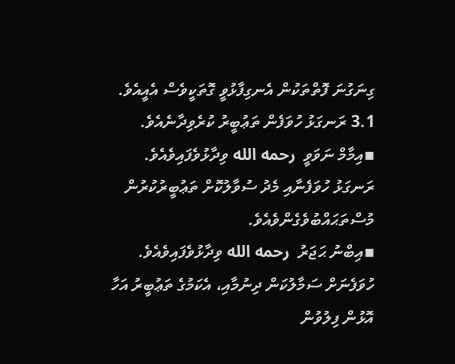ގިނަގުނަ ފޮތްތަކުން އެނގިފާޅުވީ ގޮތަކީވެސް އެއީއެވެ.
3.1 ރަނގަޅު ހުވަފެން ތަޢުބީރު ކުރެވިދާނެއެވެ.
▪އިމާމް ނަވަވީ  رحمه الله ވިދާޅުވެފައިވެއެވެ.
ރަނގަޅު ހުވަފެނާއި މެދު ސުވާލުކޮށް ތަޢުބީރުކުރުން މުސްތަޙައްބުވެގެންވެއެވެ.
▪އިބްނު ޙަޖަރު  رحمه الله ވިދާޅުވެފައިވެއެވެ.
ހުވަފެނަށް ސަމާލުކަން ދިނުމާއި، އެކަމުގެ ތަޢުބީރު އަހާ އޮޅުން ފިލުވުން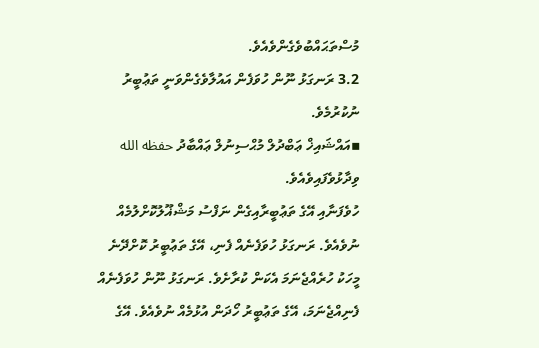މުސްތަޙައްބުވެގެންވެއެވެ.
3.2 ރަނގަޅު ނޫން ހުވަފެން އައުލާވެގެންވަނީ ތަޢުބީރު ނުކުރުމެވެ.
▪އައްޝައިޚް ޢަބްދުލް މުޙްސިނުލް ޢައްބާދު حفظه الله ވިދާޅުވެފައިވެއެވެ.
ހުވެފަނާއި އޭގެ ތަޢުބީރާއިގެން ނަފްސު މަޝްޣޫލުކޮށްލުމެއް ނުވެއެވެ. ރަނގަޅު ހުވަފެނެއް ފެނި، އޭގެ ތަޢުބީރު ކޮށްދޭނެ މީހަކު ހުރެއްޖެނަމަ އެކަން ކުރާށެވެ. ރަނގަޅު ނޫން ހުވަފެނެއް ފެނިއްޖެނަމަ، އޭގެ ތަޢުބީރު ހޯދަން އުޅުމެއް ނުވެއެވެ. އޭގެ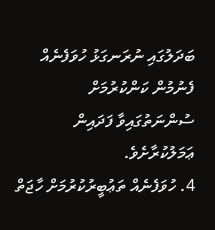ބަދަލުގައި ނުރަނގަޅު ހުވަފެނެއް ފެނުމުން ކަންކުރުމަށް ސުންނަތުގައިވާ ފަދައިން ޢަމަލުކުރާށެވެ.
4. ހުވަފެނެއް ތަޢުބީރުކުރުމަށް ހާޖަތް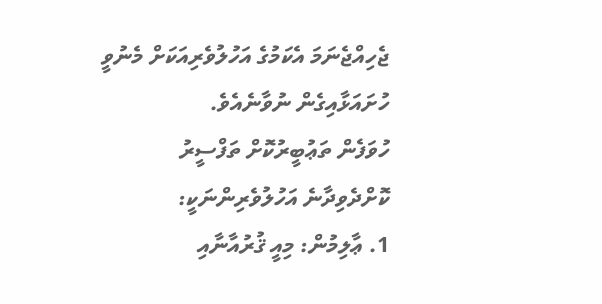ޖެހިއްޖެނަމަ އެކަމުގެ އަހުލުވެރިއަކަށް މެނުވީ ހުށައަޅާއިގެން ނުވާނެއެވެ.
ހުވަފެން ތަޢުބީރުކޮށް ތަފްސީރު ކޮށްދެވިދާނެ އަހުލުވެރިންނަކީ:
1. ޢާލިމުން: މިއީ ޤުރުއާނާއި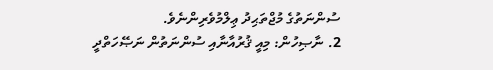ސުންނަތުގެ މުޖްތަޙިދު ޢިލްމުވެރިންނެވެ.
2. ނާޞިހުން: މިއީ ޤުރުއާނާއި ސުންނަތުން ނަޞޭހަތްދީ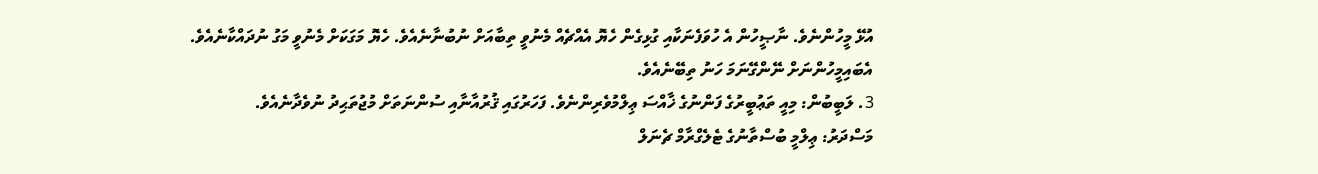އުޅޭ މީހުންނެވެ. ނާޞީހުން އެ ހުވަފެނަކާއި ގުޅިގެން ހެޔޮ އެއްޗެއް މެނުވީ ތިބާއަށް ނުބުނާނެއެވެ. ހެޔޮ މަގަކަށް މެނުވީ މަގު ނުދައްކާނެއެވެ. އެބައިމީހުންނަށް ނޭންގޭނަމަ ހަނު ތިބޭނެއެވެ.
3. ލަބީބުން: މިއީ ތަޢުބީރުގެ ފަންނުގެ ޚާއްސަ ޢިލްމުވެރިންނެވެ. ފަހަރުގައި ޤުރުއާނާއި ސުންނަތަށް މުޖުތަޙިދު ނުވެދާނެއެވެ.
މަސްދަރު: ޢިލްމީ ބުސްތާނުގެ ޓެލެގްރާމް ޗެނަލް